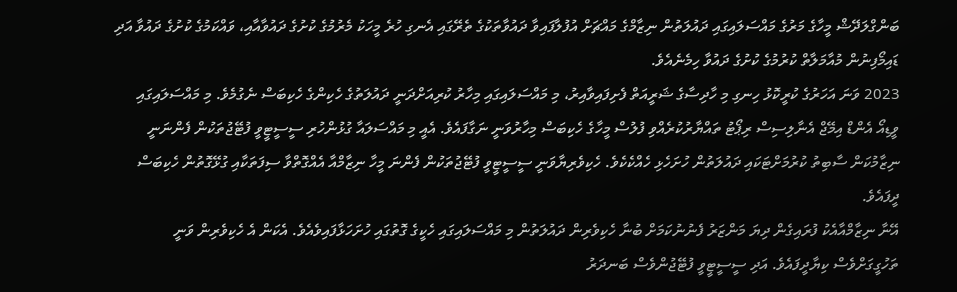ބަންގްލަދޭޝް މީހާގެ މަރުގެ މައްސަލައިގައި ދައުލަތުން ނިޒާމްގެ މައްޗަށް އުފުލާފައިވާ ދައުވާތަކުގެ ތެރޭގައި އެނގި ހުރެ މީހަކު މެރުމުގެ ކުށުގެ ދައުވާއާއި، ވައްކަމުގެ ކުށުގެ ދައުވާ އަދި ޑައިމޯފިނުން މުއާމަލާތް ކުރުމުގެ ކުށުގެ ދައުވާ ހިމެނެއެވެ.
2023 ވަނަ އަހަރުގެ ކުރީކޮޅު ހިނގި މި ހާދިސާގެ ޝަރީއަތް ފެށިފައިވާއިރު، މި މައްސަލައިގައި މިހާރު ކުރިއަށްދަނީ ދައުލަތުގެ ހެކިންގެ ހެކިބަސް ނެގުމެވެ. މި މައްސަލައިގައި ވީޑިއޯ އެންޑް އިމޭޖް އެނާލިސިސް ރިޕޯޓު ތައްޔާރުކުރެއްވި ފުލުސް މީހާގެ ހެކިބަސް މިހާރުވަނީ ނަގާފައެވެ. އެއީ މި މައްސަލައާ ގުޅުންހުރި ސީސީޓީވީ ފުޓޭޖުތަކުން ފެންނަނީ ނިޒާމުކަން ސާބިތު ކުރުމަށްޓަކައި ދައުލަތުން ހުށަހެޅި ހެއްކެކެވެ. ހެކިވެރިޔާވަނީ ސީސީޓީވީ ފުޓޭޖުތަކުން ފެންނަ މީހާ ނިޒާމްއާ އެއްގޮތްވާ ސިފަތަކާއި ގުޅޭގޮތުން ހެކިބަސް ދީފައެވެ.
އޭނާ ނިޒާމްއާއެކު ފުރައިގެން ދިޔަ މަންޒަރު ފެނުނުކަމަށް ބުނާ ހެކިވެރިން ދައުލަތުން މި މައްސަލައިގައި ހެކީގެ ގޮތުގައި ހުށަހަޅާފައިވެއެވެ. އެކަން އެ ހެކިވެރިން ވަނީ ތަހުގީގަށްވެސް ކިޔާދީފައެވެ. އަދި ސީސީޓީވީ ފުޓޭޖުންވެސް ބަނދަރު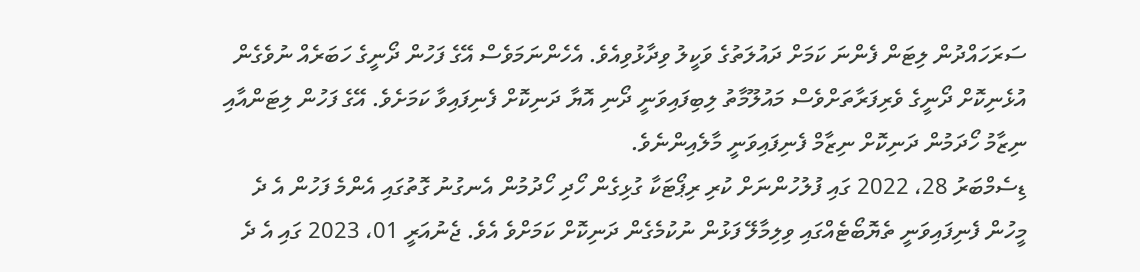ސަރަހައްދުން ލިޓަން ފެންނަ ކަމަށް ދައުލަތުގެ ވަކީލު ވިދާޅުވިއެވެ. އެހެންނަމަވެސް އޭގެ ފަހުން ދޯނީގެ ހަބަރެއް ނުވެގެން އުޅެނިކޮށް ދޯނީގެ ވެރިފަރާތަށްވެސް މައުލޫމާތު ލިބިފައިވަނީ ދޯނި އޮޔާ ދަނިކޮށް ފެނިފައިވާ ކަމަށެވެ. އޭގެ ފަހުން ލިޓަންއާއި ނިޒާމު ހޯދަމުން ދަނިކޮށް ނިޒާމް ފެނިފައިވަނީ މާލެއިންނެވެ.
ޑިސެމްބަރު 28، 2022 ގައި ފުލުހުންނަށް ކުރި ރިޕޯޓަކާ ގުޅިގެން ހޯދި ހޯދުމުން އެނގުނު ގޮތުގައި އެންމެ ފަހުން އެ ދެ މީހުން ފެނިފައިވަނީ ތެޔޮބޯޓެއްގައި ވިލިމާލޭ ފަޅުން ނުކުމެގެން ދަނިކޮށް ކަމަށްވެ އެވެ. ޖެނުއަރީ 01، 2023 ގައި އެ ދެ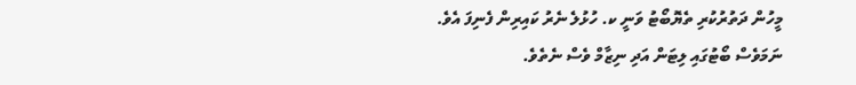މީހުން ދަތުރުކުރި ތެޔޮބޯޓު ވަނީ ކ. ހުޅުލެ ނެރު ކައިރިން ފެނިފަ އެވެ. ނަމަވެސް ބޯޓުގައި ލިޓަން އަދި ނިޒާމް ވެސް ނެތެވެ.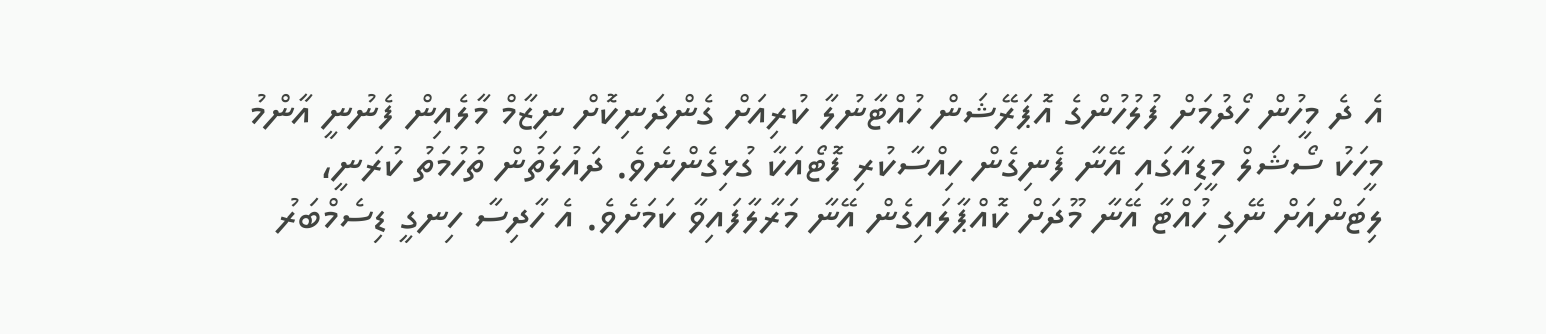އެ ދެ މީހުން ހޯދުމަށް ފުލުހުންގެ އޮޕަރޭޝަން ހުއްޓާނުލާ ކުރިއަށް ގެންދަނިކޮށް ނިޒާމް މާލެއިން ފެނުނީ އާންމު މީހަކު ސޯޝަލް މީޑިއާގައި އޭނާ ފެނިގެން ހިއްސާކުރި ފޮޓޯއަކާ ގުޅިގެންނެވެ. ދައުލަތުން ތުހުމަތު ކުރަނީ، ލިޓަންއަށް ނޭގި ހުއްޓާ އޭނާ މޫދަށް ކޮއްޕާލައިގެން އޭނާ މަރާލާފައިވާ ކަމަށެވެ. އެ ހާދިސާ ހިނގީ ޑިސެމްބަރު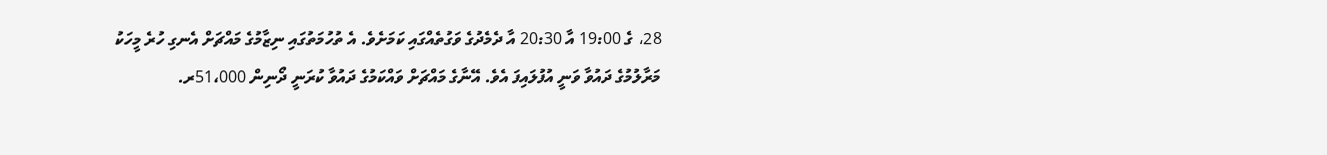28، ގެ 19:00 އާ 20:30 އާ ދެމެދުގެ ވަގުތެއްގައި ކަމަށެވެ. އެ ތުހުމަތުގައި ނިޒާމުގެ މައްޗަށް އެނގި ހުރެ މީހަކު މަރާލުމުގެ ދައުވާ ވަނީ އުފުލައިފަ އެވެ. އޭނާގެ މައްޗަށް ވައްކަމުގެ ދައުވާ ކުރަނީ ދޯނިން 51،000ރ.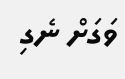ވަގަށް ނެގި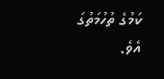ކަމުގެ ތުހުމަތުގަ އެވެ.